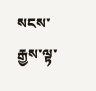སངས་རྒྱས་ལྟ་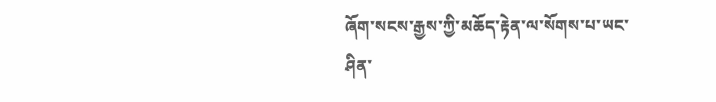ཞོག་སངས་རྒྱས་ཀྱི་མཆོད་རྟེན་ལ་སོགས་པ་ཡང་ཤིན་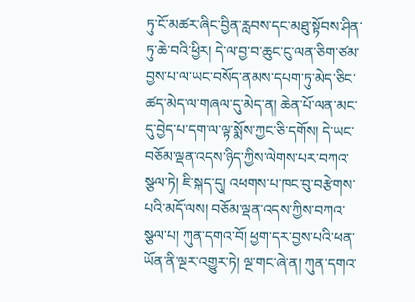ཏུ་ངོ་མཚར་ཞིང་བྱིན་རླབས་དང་མཐུ་སྟོབས་ཤིན་ཏུ་ཆེ་བའི་ཕྱིར། དེ་ལ་བྱ་བ་ཆུང་ངུ་ལན་ཅིག་ཙམ་བྱས་པ་ལ་ཡང་བསོད་ནམས་དཔག་ཏུ་མེད་ཅིང་ཚད་མེད་ལ་གཞལ་དུ་མེད་ན། ཆེན་པོ་ལན་མང་དུ་བྱེད་པ་དག་ལ་ལྟ་སྨོས་ཀྱང་ཅི་དགོས། དེ་ཡང་བཅོམ་ལྡན་འདས་ཉིད་ཀྱིས་ལེགས་པར་བཀའ་སྩལ་ཏེ། ཇི་སྐད་དུ། འཕགས་པ་ཁང་བུ་བརྩེགས་པའི་མདོ་ལས། བཅོམ་ལྡན་འདས་ཀྱིས་བཀའ་སྩལ་པ། ཀུན་དགའ་བོ། ཕྱག་དར་བྱས་པའི་ཕན་ཡོན་ནི་ལྔར་འགྱུར་ཏེ། ལྔ་གང་ཞེ་ན། ཀུན་དགའ་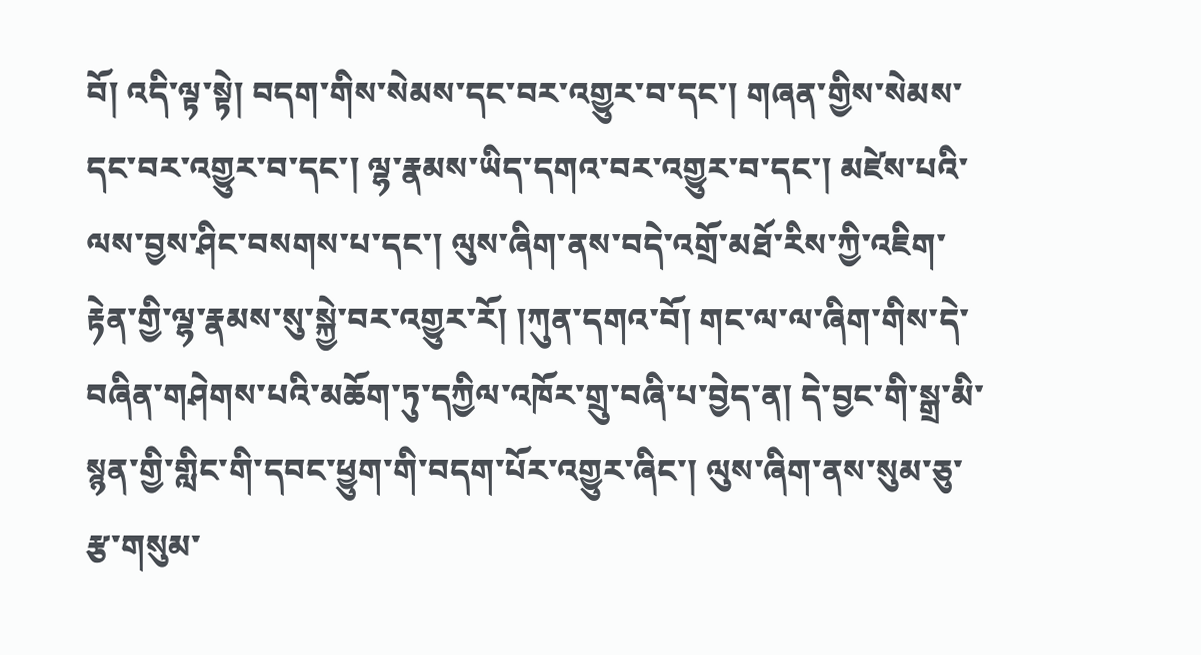བོ། འདི་ལྟ་སྟེ། བདག་གིས་སེམས་དང་བར་འགྱུར་བ་དང་། གཞན་གྱིས་སེམས་དང་བར་འགྱུར་བ་དང་། ལྷ་རྣམས་ཡིད་དགའ་བར་འགྱུར་བ་དང་། མཛེས་པའི་ལས་བྱས་ཤིང་བསགས་པ་དང་། ལུས་ཞིག་ནས་བདེ་འགྲོ་མཐོ་རིས་ཀྱི་འཇིག་རྟེན་གྱི་ལྷ་རྣམས་སུ་སྐྱེ་བར་འགྱུར་རོ། །ཀུན་དགའ་བོ། གང་ལ་ལ་ཞིག་གིས་དེ་བཞིན་གཤེགས་པའི་མཆོག་ཏུ་དཀྱིལ་འཁོར་གྲུ་བཞི་པ་བྱེད་ན། དེ་བྱང་གི་སྒྲ་མི་སྙན་གྱི་གླིང་གི་དབང་ཕྱུག་གི་བདག་པོར་འགྱུར་ཞིང་། ལུས་ཞིག་ནས་སུམ་ཅུ་རྩ་གསུམ་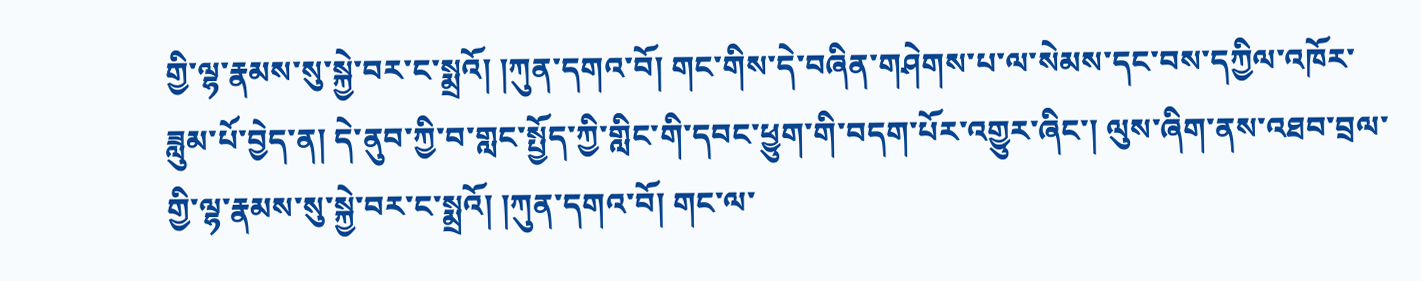གྱི་ལྷ་རྣམས་སུ་སྐྱེ་བར་ང་སྨྲའོ། །ཀུན་དགའ་བོ། གང་གིས་དེ་བཞིན་གཤེགས་པ་ལ་སེམས་དང་བས་དཀྱིལ་འཁོར་ཟླུམ་པོ་བྱེད་ན། དེ་ནུབ་ཀྱི་བ་གླང་སྤྱོད་ཀྱི་གླིང་གི་དབང་ཕྱུག་གི་བདག་པོར་འགྱུར་ཞིང་། ལུས་ཞིག་ནས་འཐབ་བྲལ་གྱི་ལྷ་རྣམས་སུ་སྐྱེ་བར་ང་སྨྲའོ། །ཀུན་དགའ་བོ། གང་ལ་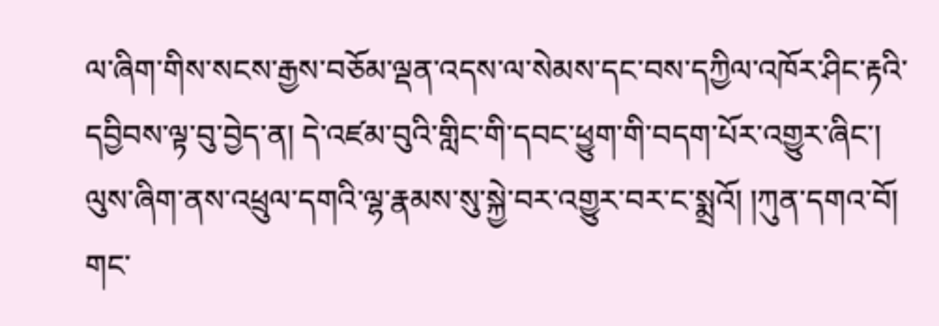ལ་ཞིག་གིས་སངས་རྒྱས་བཅོམ་ལྡན་འདས་ལ་སེམས་དང་བས་དཀྱིལ་འཁོར་ཤིང་རྟའི་དབྱིབས་ལྟ་བུ་བྱེད་ན། དེ་འཛམ་བུའི་གླིང་གི་དབང་ཕྱུག་གི་བདག་པོར་འགྱུར་ཞིང་། ལུས་ཞིག་ནས་འཕྲུལ་དགའི་ལྷ་རྣམས་སུ་སྐྱེ་བར་འགྱུར་བར་ང་སྨྲའོ། །ཀུན་དགའ་བོ། གང་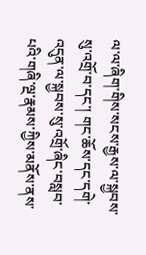ལ་ལ་ཞིག་གིས་སངས་རྒྱས་ལ་སྐྱབས་སུ་འགྲོ་བ་དང་། གང་ཆོས་དང་དགེ་འདུན་ལ་སྐྱབས་སུ་འགྲོ་ཞིང་བསླབ་པའི་གཞི་ལྔ་རྣམས་ཀྱིས་མནོས་ནས་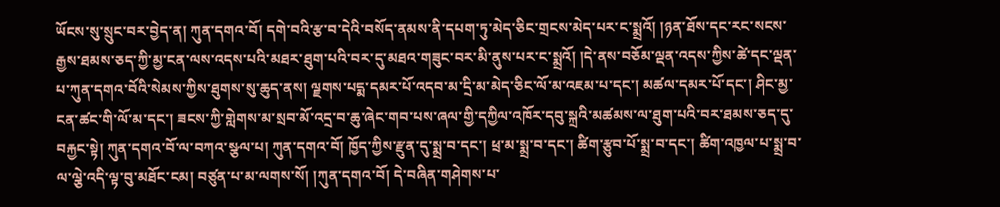ཡོངས་སུ་སྲུང་བར་བྱེད་ན། ཀུན་དགའ་བོ། དགེ་བའི་རྩ་བ་དེའི་བསོད་ནམས་ནི་དཔག་ཏུ་མེད་ཅིང་གྲངས་མེད་པར་ང་སྨྲའོ། །ཉན་ཐོས་དང་རང་སངས་རྒྱས་ཐམས་ཅད་ཀྱི་མྱ་ངན་ལས་འདས་པའི་མཐར་ཐུག་པའི་བར་དུ་མཐའ་གཟུང་བར་མི་ནུས་པར་ང་སྨྲའོ། །དེ་ནས་བཅོམ་ལྡན་འདས་ཀྱིས་ཚེ་དང་ལྡན་པ་ཀུན་དགའ་བོའི་སེམས་ཀྱིས་ཐུགས་སུ་ཆུད་ནས། ལྗགས་པདྨ་དམར་པོ་འདབ་མ་དྲི་མ་མེད་ཅིང་ལོ་མ་འཇམ་པ་དང་། མཚལ་དམར་པོ་དང་། ཤིང་མྱ་ངན་ཚང་གི་ལོ་མ་དང་། ཟངས་ཀྱི་གླེགས་མ་སྲབ་མོ་འདྲ་བ་ཆུ་ཞེང་གབ་པས་ཞལ་གྱི་དཀྱིལ་འཁོར་དབུ་སྐྲའི་མཚམས་ལ་ཐུག་པའི་བར་ཐམས་ཅད་དུ་བརྐྱང་སྟེ། ཀུན་དགའ་བོ་ལ་བཀའ་སྩལ་པ། ཀུན་དགའ་བོ། ཁྱོད་ཀྱིས་རྫུན་དུ་སྨྲ་བ་དང་། ཕྲ་མ་སྨྲ་བ་དང་། ཚིག་རྩུབ་པོ་སྨྲ་བ་དང་། ཚིག་འཁྱལ་པ་སྨྲ་བ་ལ་ལྕེ་འདི་ལྟ་བུ་མཐོང་ངམ། བཙུན་པ་མ་ལགས་སོ། །ཀུན་དགའ་བོ། དེ་བཞིན་གཤེགས་པ་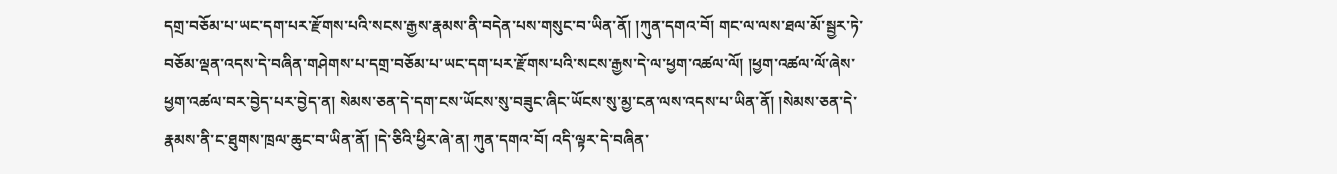དགྲ་བཅོམ་པ་ཡང་དག་པར་རྫོགས་པའི་སངས་རྒྱས་རྣམས་ནི་བདེན་པས་གསུང་བ་ཡིན་ནོ། །ཀུན་དགའ་བོ། གང་ལ་ལས་ཐལ་མོ་སྦྱར་ཏེ་བཅོམ་ལྡན་འདས་དེ་བཞིན་གཤེགས་པ་དགྲ་བཅོམ་པ་ཡང་དག་པར་རྫོགས་པའི་སངས་རྒྱས་དེ་ལ་ཕྱག་འཚལ་ལོ། །ཕྱག་འཚལ་ལོ་ཞེས་ཕྱག་འཚལ་བར་བྱེད་པར་བྱེད་ན། སེམས་ཅན་དེ་དག་ངས་ཡོངས་སུ་བཟུང་ཞིང་ཡོངས་སུ་མྱ་ངན་ལས་འདས་པ་ཡིན་ནོ། །སེམས་ཅན་དེ་རྣམས་ནི་ང་ཐུགས་ཁྲལ་ཆུང་བ་ཡིན་ནོ། །དེ་ཅིའི་ཕྱིར་ཞེ་ན། ཀུན་དགའ་བོ། འདི་ལྟར་དེ་བཞིན་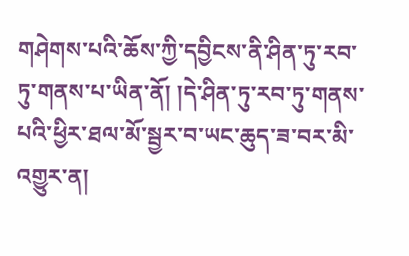གཤེགས་པའི་ཆོས་ཀྱི་དབྱིངས་ནི་ཤིན་ཏུ་རབ་ཏུ་གནས་པ་ཡིན་ནོ། །དེ་ཤིན་ཏུ་རབ་ཏུ་གནས་པའི་ཕྱིར་ཐལ་མོ་སྦྱར་བ་ཡང་ཆུད་ཟ་བར་མི་འགྱུར་ན།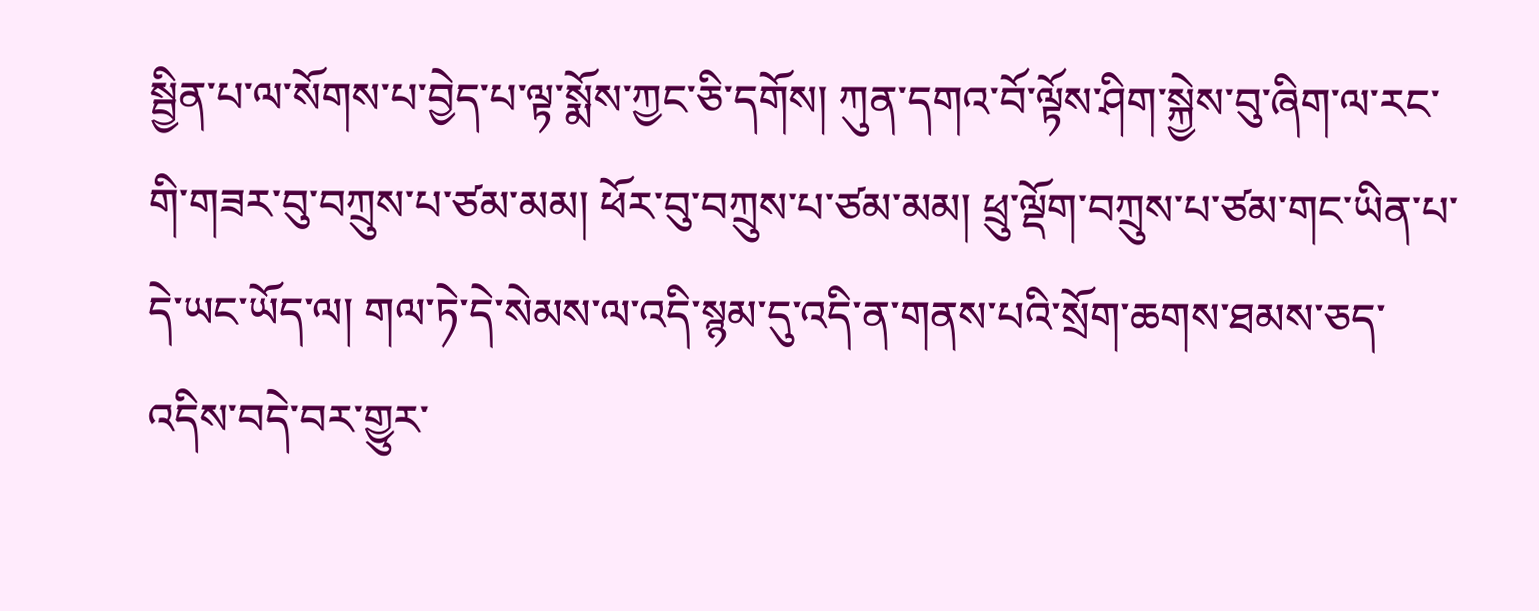སྦྱིན་པ་ལ་སོགས་པ་བྱེད་པ་ལྟ་སྨོས་ཀྱང་ཅི་དགོས། ཀུན་དགའ་བོ་ལྟོས་ཤིག་སྐྱེས་བུ་ཞིག་ལ་རང་གི་གཟར་བུ་བཀྲུས་པ་ཙམ་མམ། ཕོར་བུ་བཀྲུས་པ་ཙམ་མམ། ཕྲུ་ལྡོག་བཀྲུས་པ་ཙམ་གང་ཡིན་པ་དེ་ཡང་ཡོད་ལ། གལ་ཏེ་དེ་སེམས་ལ་འདི་སྙམ་དུ་འདི་ན་གནས་པའི་སྲོག་ཆགས་ཐམས་ཅད་འདིས་བདེ་བར་གྱུར་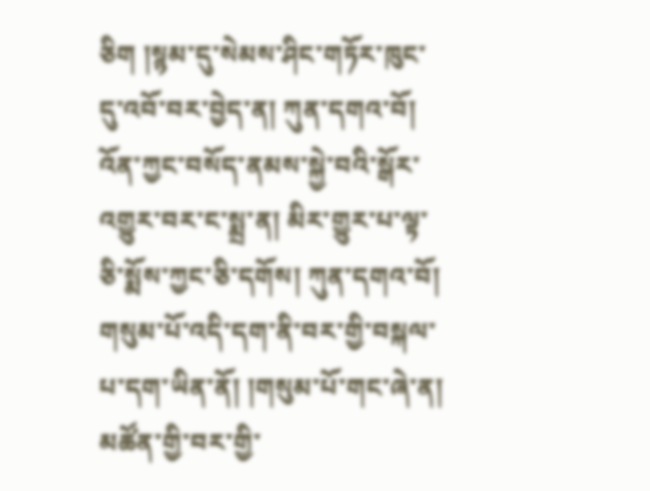ཅིག །སྙམ་དུ་སེམས་ཤིང་གཏོར་ཁུང་དུ་འབོ་བར་བྱེད་ན། ཀུན་དགའ་བོ། འོན་ཀྱང་བསོད་ནམས་སྐྱེ་བའི་སྒོར་འགྱུར་བར་ང་སྨྲ་ན། མིར་གྱུར་པ་ལྟ་ཅི་སྨོས་ཀྱང་ཅི་དགོས། ཀུན་དགའ་བོ། གསུམ་པོ་འདི་དག་ནི་བར་གྱི་བསྐལ་པ་དག་ཡིན་ནོ། །གསུམ་པོ་གང་ཞེ་ན། མཚོན་གྱི་བར་གྱི་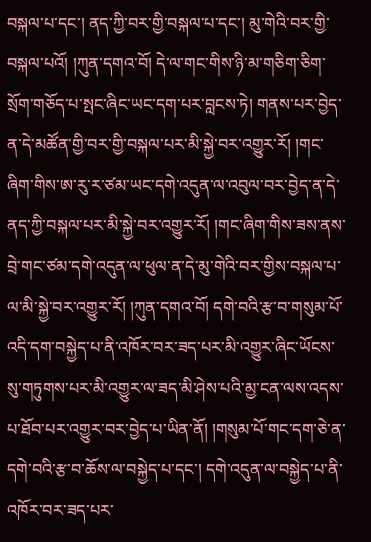བསྐལ་པ་དང་། ནད་ཀྱི་བར་གྱི་བསྐལ་པ་དང་། མུ་གེའི་བར་གྱི་བསྐལ་པའོ། །ཀུན་དགའ་བོ། དེ་ལ་གང་གིས་ཉི་མ་གཅིག་ཅིག་སྲོག་གཅོད་པ་སྤང་ཞིང་ཡང་དག་པར་བླངས་ཏེ། གནས་པར་བྱེད་ན་དེ་མཚོན་གྱི་བར་གྱི་བསྐལ་པར་མི་སྐྱེ་བར་འགྱུར་རོ། །གང་ཞིག་གིས་ཨ་རུ་ར་ཙམ་ཡང་དགེ་འདུན་ལ་འབུལ་བར་བྱེད་ན་དེ་ནད་ཀྱི་བསྐལ་པར་མི་སྐྱེ་བར་འགྱུར་རོ། །གང་ཞིག་གིས་ཟས་ནས་བྲེ་གང་ཙམ་དགེ་འདུན་ལ་ཕུལ་ན་དེ་མུ་གེའི་བར་གྱིས་བསྐལ་པ་ལ་མི་སྐྱེ་བར་འགྱུར་རོ། །ཀུན་དགའ་བོ། དགེ་བའི་རྩ་བ་གསུམ་པོ་འདི་དག་བསྐྱེད་པ་ནི་འཁོར་བར་ཟད་པར་མི་འགྱུར་ཞིང་ཡོངས་སུ་གཏུགས་པར་མི་འགྱུར་ལ་ཟད་མི་ཤེས་པའི་མྱ་ངན་ལས་འདས་པ་ཐོབ་པར་འགྱུར་བར་བྱེད་པ་ཡིན་ནོ། །གསུམ་པོ་གང་དག་ཅེ་ན་དགེ་བའི་རྩ་བ་ཆོས་ལ་བསྐྱེད་པ་དང་། དགེ་འདུན་ལ་བསྐྱེད་པ་ནི་འཁོར་བར་ཟད་པར་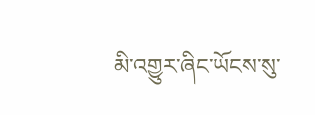མི་འགྱུར་ཞིང་ཡོངས་སུ་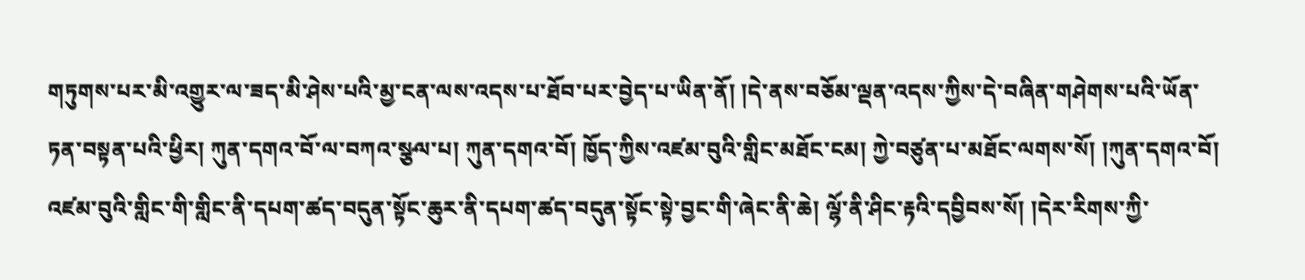གཏུགས་པར་མི་འགྱུར་ལ་ཟད་མི་ཤེས་པའི་མྱ་ངན་ལས་འདས་པ་ཐོབ་པར་བྱེད་པ་ཡིན་ནོ། །དེ་ནས་བཅོམ་ལྡན་འདས་ཀྱིས་དེ་བཞིན་གཤེགས་པའི་ཡོན་ཏན་བསྟན་པའི་ཕྱིར། ཀུན་དགའ་བོ་ལ་བཀའ་སྩལ་པ། ཀུན་དགའ་བོ། ཁྱོད་ཀྱིས་འཛམ་བུའི་གླིང་མཐོང་ངམ། ཀྱེ་བཙུན་པ་མཐོང་ལགས་སོ། །ཀུན་དགའ་བོ། འཛམ་བུའི་གླིང་གི་གླིང་ནི་དཔག་ཚད་བདུན་སྟོང་ཆུར་ནི་དཔག་ཚད་བདུན་སྟོང་སྟེ་བྱང་གི་ཞེང་ནི་ཆེ། ལྷོ་ནི་ཤིང་རྟའི་དབྱིབས་སོ། །དེར་རིགས་ཀྱི་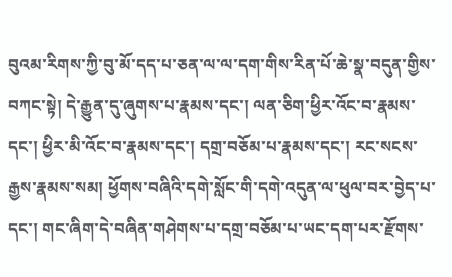བུའམ་རིགས་ཀྱི་བུ་མོ་དད་པ་ཅན་ལ་ལ་དག་གིས་རིན་པོ་ཆེ་སྣ་བདུན་གྱིས་བཀང་སྟེ། དེ་རྒྱུན་དུ་ཞུགས་པ་རྣམས་དང་། ལན་ཅིག་ཕྱིར་འོང་བ་རྣམས་དང་། ཕྱིར་མི་འོང་བ་རྣམས་དང་། དགྲ་བཅོམ་པ་རྣམས་དང་། རང་སངས་རྒྱས་རྣམས་སམ། ཕྱོགས་བཞིའི་དགེ་སློང་གི་དགེ་འདུན་ལ་ཕུལ་བར་བྱེད་པ་དང་། གང་ཞིག་དེ་བཞིན་གཤེགས་པ་དགྲ་བཅོམ་པ་ཡང་དག་པར་རྫོགས་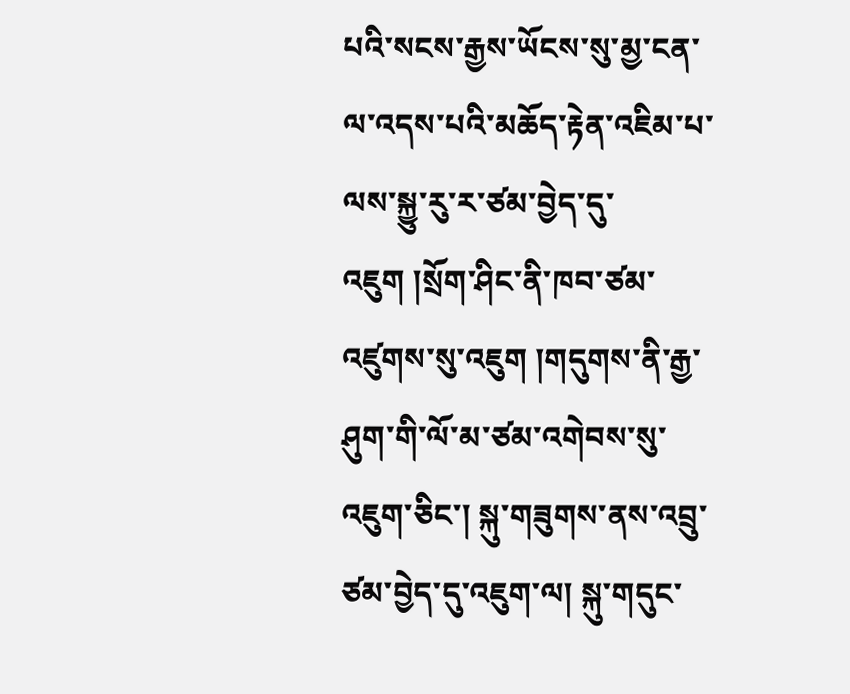པའི་སངས་རྒྱས་ཡོངས་སུ་མྱ་ངན་ལ་འདས་པའི་མཆོད་རྟེན་འཇིམ་པ་ལས་སྐྱུ་རུ་ར་ཙམ་བྱེད་དུ་འཇུག །སྲོག་ཤིང་ནི་ཁབ་ཙམ་འཛུགས་སུ་འཇུག །གདུགས་ནི་རྒྱ་ཤུག་གི་ལོ་མ་ཙམ་འགེབས་སུ་འཇུག་ཅིང་། སྐུ་གཟུགས་ནས་འབྲུ་ཙམ་བྱེད་དུ་འཇུག་ལ། སྐུ་གདུང་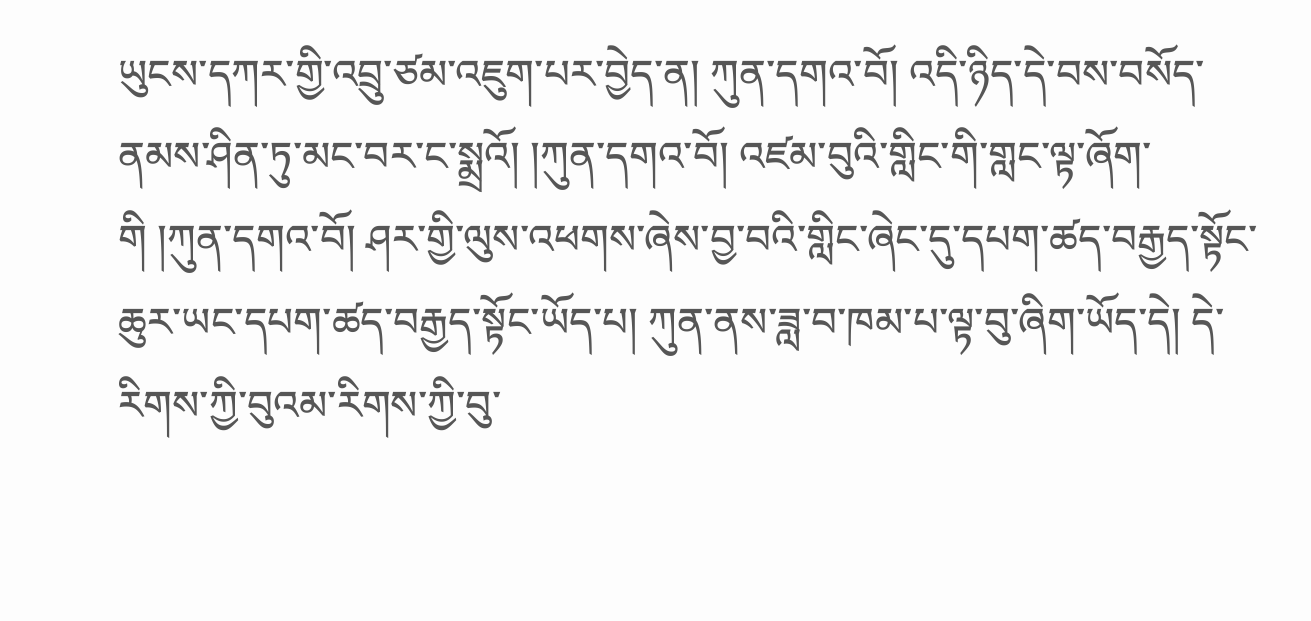ཡུངས་དཀར་གྱི་འབྲུ་ཙམ་འཇུག་པར་བྱེད་ན། ཀུན་དགའ་བོ། འདི་ཉིད་དེ་བས་བསོད་ནམས་ཤིན་ཏུ་མང་བར་ང་སྨྲའོ། །ཀུན་དགའ་བོ། འཛམ་བུའི་གླིང་གི་གླང་ལྟ་ཞོག་གི །ཀུན་དགའ་བོ། ཤར་གྱི་ལུས་འཕགས་ཞེས་བྱ་བའི་གླིང་ཞེང་དུ་དཔག་ཚད་བརྒྱད་སྟོང་ཆུར་ཡང་དཔག་ཚད་བརྒྱད་སྟོང་ཡོད་པ། ཀུན་ནས་ཟླ་བ་ཁམ་པ་ལྟ་བུ་ཞིག་ཡོད་དེ། དེ་རིགས་ཀྱི་བུའམ་རིགས་ཀྱི་བུ་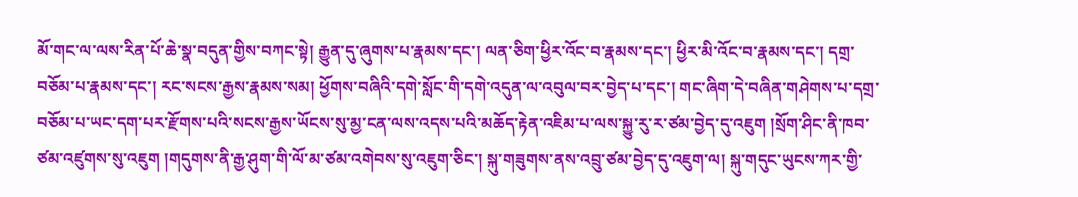མོ་གང་ལ་ལས་རིན་པོ་ཆེ་སྣ་བདུན་གྱིས་བཀང་སྟེ། རྒྱུན་དུ་ཞུགས་པ་རྣམས་དང་། ལན་ཅིག་ཕྱིར་འོང་བ་རྣམས་དང་། ཕྱིར་མི་འོང་བ་རྣམས་དང་། དགྲ་བཅོམ་པ་རྣམས་དང་། རང་སངས་རྒྱས་རྣམས་སམ། ཕྱོགས་བཞིའི་དགེ་སློང་གི་དགེ་འདུན་ལ་འབུལ་བར་བྱེད་པ་དང་། གང་ཞིག་དེ་བཞིན་གཤེགས་པ་དགྲ་བཅོམ་པ་ཡང་དག་པར་རྫོགས་པའི་སངས་རྒྱས་ཡོངས་སུ་མྱ་ངན་ལས་འདས་པའི་མཆོད་རྟེན་འཇིམ་པ་ལས་སྐྱུ་རུ་ར་ཙམ་བྱེད་དུ་འཇུག །སྲོག་ཤིང་ནི་ཁབ་ཙམ་འཛུགས་སུ་འཇུག །གདུགས་ནི་རྒྱ་ཤུག་གི་ལོ་མ་ཙམ་འགེབས་སུ་འཇུག་ཅིང་། སྐུ་གཟུགས་ནས་འབྲུ་ཙམ་བྱེད་དུ་འཇུག་ལ། སྐུ་གདུང་ཡུངས་ཀར་གྱི་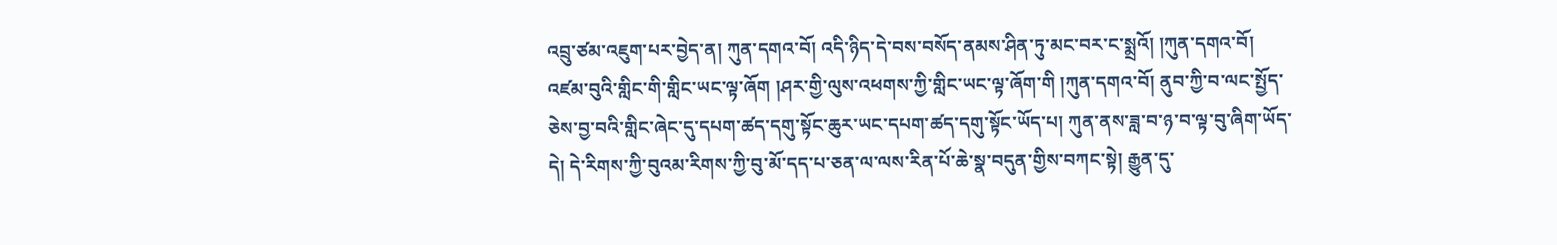འབྲུ་ཙམ་འཇུག་པར་བྱེད་ན། ཀུན་དགའ་བོ། འདི་ཉིད་དེ་བས་བསོད་ནམས་ཤིན་ཏུ་མང་བར་ང་སྨྲའོ། །ཀུན་དགའ་བོ། འཛམ་བུའི་གླིང་གི་གླིང་ཡང་ལྟ་ཞོག །ཤར་གྱི་ལུས་འཕགས་ཀྱི་གླིང་ཡང་ལྟ་ཞོག་གི །ཀུན་དགའ་བོ། ནུབ་ཀྱི་བ་ལང་སྤྱོད་ཅེས་བྱ་བའི་གླིང་ཞེང་དུ་དཔག་ཚད་དགུ་སྟོང་ཆུར་ཡང་དཔག་ཚད་དགུ་སྟོང་ཡོད་པ། ཀུན་ནས་ཟླ་བ་ཉ་བ་ལྟ་བུ་ཞིག་ཡོད་དེ། དེ་རིགས་ཀྱི་བུའམ་རིགས་ཀྱི་བུ་མོ་དད་པ་ཅན་ལ་ལས་རིན་པོ་ཆེ་སྣ་བདུན་གྱིས་བཀང་སྟེ། རྒྱུན་དུ་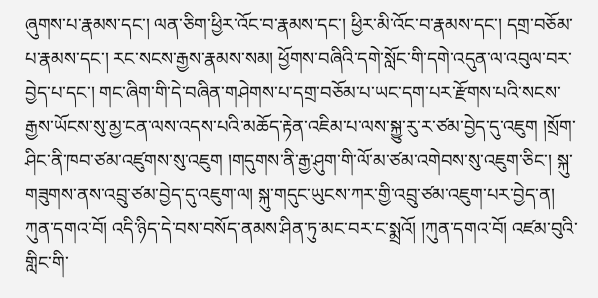ཞུགས་པ་རྣམས་དང་། ལན་ཅིག་ཕྱིར་འོང་བ་རྣམས་དང་། ཕྱིར་མི་འོང་བ་རྣམས་དང་། དགྲ་བཅོམ་པ་རྣམས་དང་། རང་སངས་རྒྱས་རྣམས་སམ། ཕྱོགས་བཞིའི་དགེ་སློང་གི་དགེ་འདུན་ལ་འབུལ་བར་བྱེད་པ་དང་། གང་ཞིག་གི་དེ་བཞིན་གཤེགས་པ་དགྲ་བཅོམ་པ་ཡང་དག་པར་རྫོགས་པའི་སངས་རྒྱས་ཡོངས་སུ་མྱ་ངན་ལས་འདས་པའི་མཆོད་རྟེན་འཇིམ་པ་ལས་སྐྱུ་རུ་ར་ཙམ་བྱེད་དུ་འཇུག །སྲོག་ཤིང་ནི་ཁབ་ཙམ་འཛུགས་སུ་འཇུག །གདུགས་ནི་རྒྱ་ཤུག་གི་ལོ་མ་ཙམ་འགེབས་སུ་འཇུག་ཅིང་། སྐུ་གཟུགས་ནས་འབྲུ་ཙམ་བྱེད་དུ་འཇུག་ལ། སྐུ་གདུང་ཡུངས་ཀར་གྱི་འབྲུ་ཙམ་འཇུག་པར་བྱེད་ན། ཀུན་དགའ་བོ། འདི་ཉིད་དེ་བས་བསོད་ནམས་ཤིན་ཏུ་མང་བར་ང་སྨྲའོ། །ཀུན་དགའ་བོ། འཛམ་བུའི་གླིང་གི་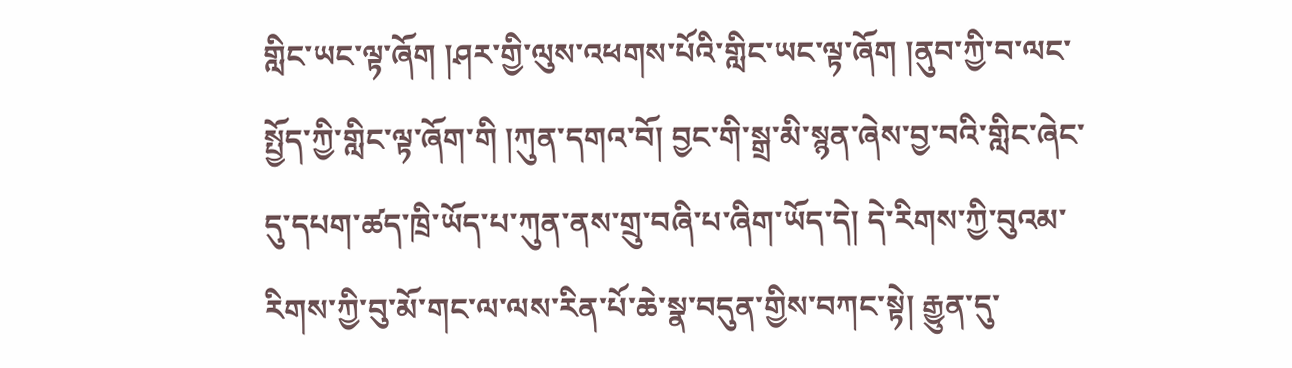གླིང་ཡང་ལྟ་ཞོག །ཤར་གྱི་ལུས་འཕགས་པོའི་གླིང་ཡང་ལྟ་ཞོག །ནུབ་ཀྱི་བ་ལང་སྤྱོད་ཀྱི་གླིང་ལྟ་ཞོག་གི །ཀུན་དགའ་བོ། བྱང་གི་སྒྲ་མི་སྙན་ཞེས་བྱ་བའི་གླིང་ཞེང་དུ་དཔག་ཚད་ཁྲི་ཡོད་པ་ཀུན་ནས་གྲུ་བཞི་པ་ཞིག་ཡོད་དེ། དེ་རིགས་ཀྱི་བུའམ་རིགས་ཀྱི་བུ་མོ་གང་ལ་ལས་རིན་པོ་ཆེ་སྣ་བདུན་གྱིས་བཀང་སྟེ། རྒྱུན་དུ་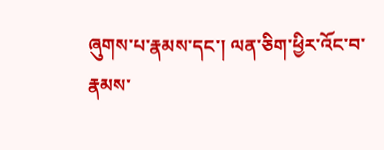ཞུགས་པ་རྣམས་དང་། ལན་ཅིག་ཕྱིར་འོང་བ་རྣམས་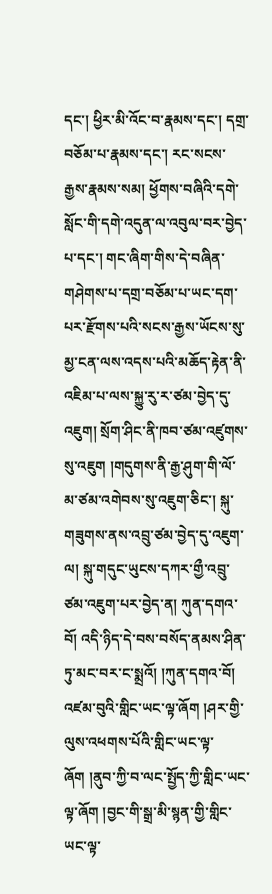དང་། ཕྱིར་མི་འོང་བ་རྣམས་དང་། དགྲ་བཅོམ་པ་རྣམས་དང་། རང་སངས་རྒྱས་རྣམས་སམ། ཕྱོགས་བཞིའི་དགེ་སློང་གི་དགེ་འདུན་ལ་འབུལ་བར་བྱེད་པ་དང་། གང་ཞིག་གིས་དེ་བཞིན་གཤེགས་པ་དགྲ་བཅོམ་པ་ཡང་དག་པར་རྫོགས་པའི་སངས་རྒྱས་ཡོངས་སུ་མྱ་ངན་ལས་འདས་པའི་མཆོད་རྟེན་ནི་འཇིམ་པ་ལས་སྐྱུ་རུ་ར་ཙམ་བྱེད་དུ་འཇུག། སྲོག་ཤིང་ནི་ཁབ་ཙམ་འཛུགས་སུ་འཇུག །གདུགས་ནི་རྒྱ་ཤུག་གི་ལོ་མ་ཙམ་འགེབས་སུ་འཇུག་ཅིང་། སྐུ་གཟུགས་ནས་འབྲུ་ཙམ་བྱེད་དུ་འཇུག་ལ། སྐུ་གདུང་ཡུངས་དཀར་གྱྀ་འབྲུ་ཙམ་འཇུག་པར་བྱེད་ན། ཀུན་དགའ་བོ། འདི་ཉིད་དེ་བས་བསོད་ནམས་ཤིན་ཏུ་མང་བར་ང་སྨྲའོ། །ཀུན་དགའ་བོ། འཛམ་བུའི་གླིང་ཡང་ལྟ་ཞོག །ཤར་གྱི་ལུས་འཕགས་པོའི་གླིང་ཡང་ལྟ་ཞོག །ནུབ་ཀྱི་བ་ལང་སྤྱོད་ཀྱི་གླིང་ཡང་ལྟ་ཞོག །བྱང་གི་སྒྲ་མི་སྙན་གྱི་གླིང་ཡང་ལྟ་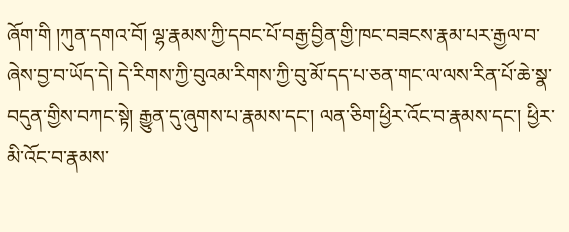ཞོག་གི །ཀུན་དགའ་བོ། ལྷ་རྣམས་ཀྱི་དབང་པོ་བརྒྱ་བྱིན་གྱི་ཁང་བཟངས་རྣམ་པར་རྒྱལ་བ་ཞེས་བྱ་བ་ཡོད་དེ། དེ་རིགས་ཀྱི་བུའམ་རིགས་ཀྱི་བུ་མོ་དད་པ་ཅན་གང་ལ་ལས་རིན་པོ་ཆེ་སྣ་བདུན་གྱིས་བཀང་སྟེ། རྒྱུན་དུ་ཞུགས་པ་རྣམས་དང་། ལན་ཅིག་ཕྱིར་འོང་བ་རྣམས་དང་། ཕྱིར་མི་འོང་བ་རྣམས་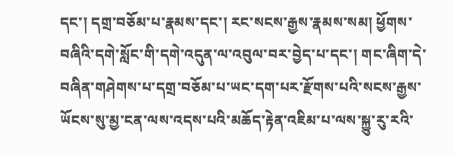དང་། དགྲ་བཅོམ་པ་རྣམས་དང་། རང་སངས་རྒྱས་རྣམས་སམ། ཕྱོགས་བཞིའི་དགེ་སློང་གི་དགེ་འདུན་ལ་འབུལ་བར་བྱེད་པ་དང་། གང་ཞིག་དེ་བཞིན་གཤེགས་པ་དགྲ་བཅོམ་པ་ཡང་དག་པར་རྫོགས་པའི་སངས་རྒྱས་ཡོངས་སུ་མྱ་ངན་ལས་འདས་པའི་མཆོད་རྟེན་འཇིམ་པ་ལས་སྐྱུ་རུ་རའི་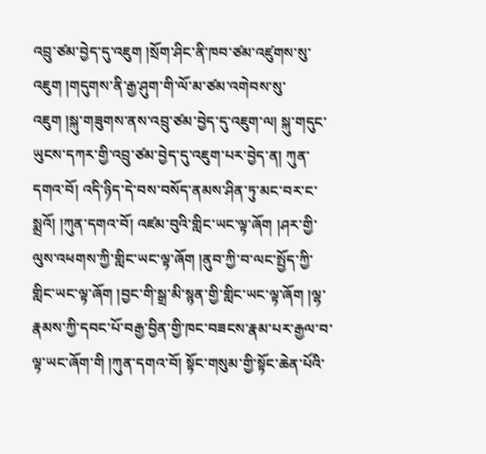འབྲུ་ཙམ་བྱེད་དུ་འཇུག །སྲོག་ཤིང་ནི་ཁབ་ཙམ་འཛུགས་སུ་འཇུག །གདུགས་ནི་རྒྱ་ཤུག་གི་ལོ་མ་ཙམ་འགེབས་སུ་འཇུག །སྐུ་གཟུགས་ནས་འབྲུ་ཙམ་བྱེད་དུ་འཇུག་ལ། སྐུ་གདུང་ཡུངས་དཀར་གྱི་འབྲུ་ཙམ་བྱེད་དུ་འཇུག་པར་བྱེད་ན། ཀུན་དགའ་བོ། འདི་ཉིད་དེ་བས་བསོད་ནམས་ཤིན་ཏུ་མང་བར་ང་སྨྲའོ། །ཀུན་དགའ་བོ། འཛམ་བུའི་གླིང་ཡང་ལྟ་ཞོག །ཤར་གྱི་ལུས་འཕགས་ཀྱི་གླིང་ཡང་ལྟ་ཞོག །ནུབ་ཀྱི་བ་ལང་སྤྱོད་ཀྱི་གླིང་ཡང་ལྟ་ཞོག །བྱང་གི་སྒྲ་མི་སྙན་གྱི་གླིང་ཡང་ལྟ་ཞོག །ལྷ་རྣམས་ཀྱི་དབང་པོ་བརྒྱ་བྱིན་གྱི་ཁང་བཟངས་རྣམ་པར་རྒྱལ་བ་ལྟ་ཡང་ཞོག་གི །ཀུན་དགའ་བོ། སྟོང་གསུམ་གྱི་སྟོང་ཆེན་པོའི་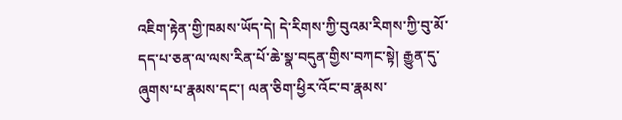འཇིག་རྟེན་གྱི་ཁམས་ཡོད་དེ། དེ་རིགས་ཀྱི་བུའམ་རིགས་ཀྱི་བུ་མོ་དད་པ་ཅན་ལ་ལས་རིན་པོ་ཆེ་སྣ་བདུན་གྱིས་བཀང་སྟེ། རྒྱུན་དུ་ཞུགས་པ་རྣམས་དང་། ལན་ཅིག་ཕྱིར་འོང་བ་རྣམས་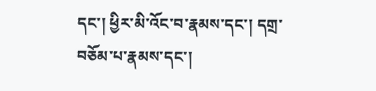དང་། ཕྱིར་མི་འོང་བ་རྣམས་དང་། དགྲ་བཅོམ་པ་རྣམས་དང་།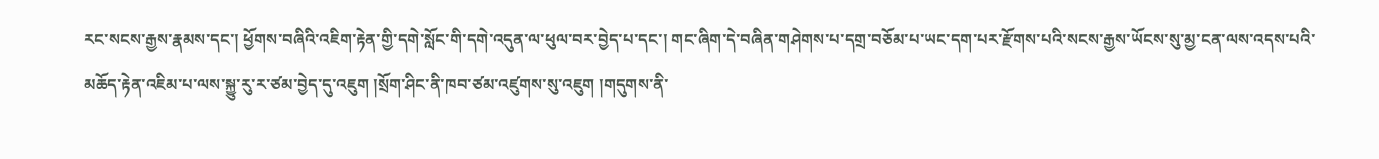རང་སངས་རྒྱས་རྣམས་དང་། ཕྱོགས་བཞིའི་འཇིག་རྟེན་གྱི་དགེ་སློང་གི་དགེ་འདུན་ལ་ཕུལ་བར་བྱེད་པ་དང་། གང་ཞིག་དེ་བཞིན་གཤེགས་པ་དགྲ་བཅོམ་པ་ཡང་དག་པར་རྫོགས་པའི་སངས་རྒྱས་ཡོངས་སུ་མྱ་ངན་ལས་འདས་པའི་མཆོད་རྟེན་འཇིམ་པ་ལས་སྐྱུ་རུ་ར་ཙམ་བྱེད་དུ་འཇུག །སྲོག་ཤིང་ནི་ཁབ་ཙམ་འཛུགས་སུ་འཇུག །གདུགས་ནི་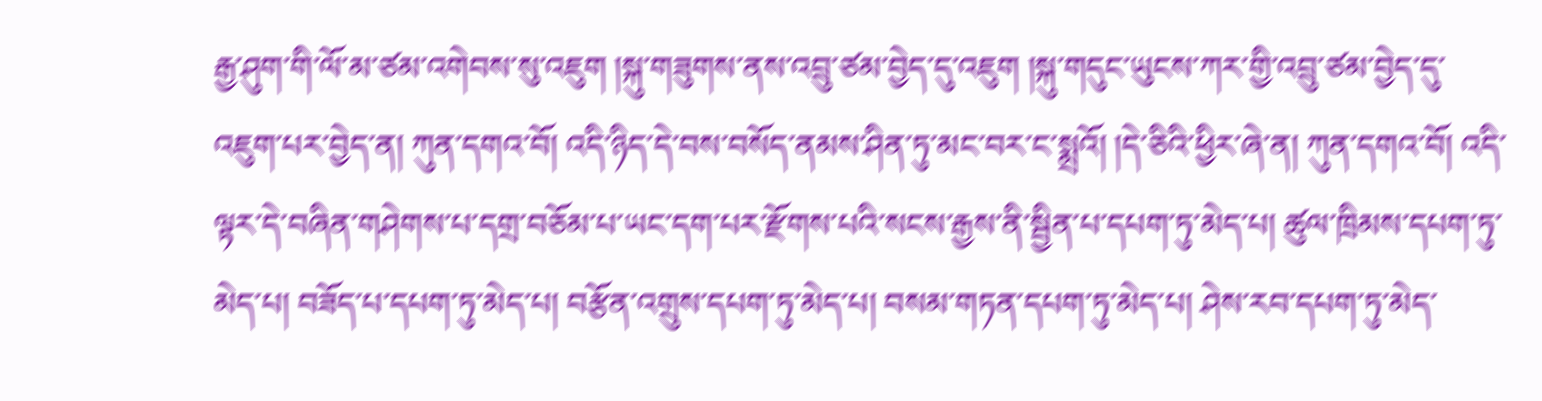རྒྱ་ཤུག་གི་ལོ་མ་ཙམ་འགེབས་སུ་འཇུག །སྐུ་གཟུགས་ནས་འབྲུ་ཙམ་བྱེད་དུ་འཇུག །སྐུ་གདུང་ཡུངས་ཀར་གྱི་འབྲུ་ཙམ་བྱེད་དུ་འཇུག་པར་བྱེད་ན། ཀུན་དགའ་བོ། འདི་ཉིད་དེ་བས་བསོད་ནམས་ཤིན་ཏུ་མང་བར་ང་སྨྲའོ། །དེ་ཅིའི་ཕྱིར་ཞེ་ན། ཀུན་དགའ་བོ། འདི་ལྟར་དེ་བཞིན་གཤེགས་པ་དགྲ་བཅོམ་པ་ཡང་དག་པར་རྫོགས་པའི་སངས་རྒྱས་ནི་སྦྱིན་པ་དཔག་ཏུ་མེད་པ། ཚུལ་ཁྲིམས་དཔག་ཏུ་མེད་པ། བཟོད་པ་དཔག་ཏུ་མེད་པ། བརྩོན་འགྲུས་དཔག་ཏུ་མེད་པ། བསམ་གཏན་དཔག་ཏུ་མེད་པ། ཤེས་རབ་དཔག་ཏུ་མེད་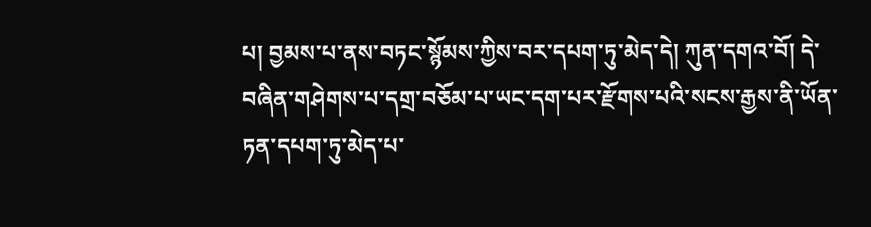པ། བྱམས་པ་ནས་བཏང་སྙོམས་ཀྱིས་བར་དཔག་ཏུ་མེད་དེ། ཀུན་དགའ་བོ། དེ་བཞིན་གཤེགས་པ་དགྲ་བཅོམ་པ་ཡང་དག་པར་རྫོགས་པའི་སངས་རྒྱས་ནི་ཡོན་ཏན་དཔག་ཏུ་མེད་པ་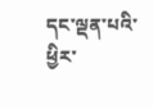དང་ལྡན་པའི་ཕྱིར་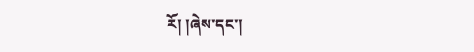རོ། །ཞེས་དང་།